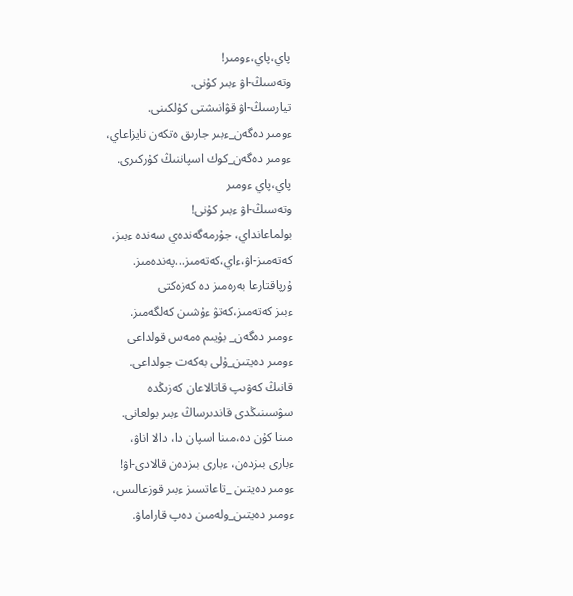پاي،پاي،ءومىر!
وتەسىڭ-اۋ ءبىر كۇنى.
تيارسىڭ-اۋ قۋانىشتى كۇلكىنى.
ءومىر دەگەن_ءبىر جارىق ەتكەن نايزاعاي،
ءومىر دەگەن_كوك اسپاننىڭ كۇركىرى.
پاي،پاي ءومىر
وتەسىڭ-اۋ ءبىر كۇنى!
بولماعانداي، جۇرمەگەندەي سەندە ءبىز،
كەتەمىز-اۋ،ءاي،كەتەمىز...پەندەمىز.
ۇرپاقتارعا بەرەمىز دە كەزەكتى
ءبىز كەتەمىز،كەتۋ ءۇشىن كەلگەمىز.
ءومىر دەگەن_ بۇيىم ەمەس قولداعى
ءومىر دەيتىن_ۇلى بەكەت جولداعى.
قانىڭ كەۋىپ قاتالاعان كەزىڭدە
سۋسىنىڭدى قاندىرساڭ ءبىر بولعانى.
مىنا كۇن دە،مىنا اسپان دا، دالا اناۋ،
ءبارى بىزدەن، ءبارى بىزدەن قالادى-اۋ!
ءومىر دەيتىن _تاعاتسىز ءبىر قوزعالىس،
ءومىر دەيتىن_ولەمىن دەپ قاراماۋ.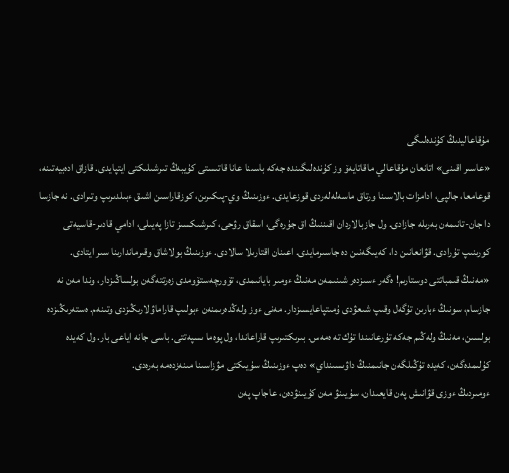مۇقاعاليدىڭ كۇندەلىگى
«عاسىر اقىنى» اتانعان مۇقاعالي ماقاتايەۆ وز كۇندەلىگىندە جەكە باسىنا عانا قاتىستى كۇيبەڭ تىرشىلىكتى ايتپايدى. قازاق ادەبيەتىنە، قوعامعا، جالپى، ادامزات بالاسىنا ورتاق ماسەلەلەردى قوزعايدى. ءوزىنىڭ وي-پىكىرىن، كوزقاراسىن اشىق ءبىلدىرىپ وتىرادى. نە جازسا دا جان-تانىمەن بەرىلە جازادى. ول جازبالاردان اقىننىڭ اق جۇرەگى، اسقاق رۋحى، كىرشىكسىز تازا پەيىلى، ادامي قادىر-قاسيەتى كورىنىپ تۇرادى. قۋانعانىن دا، كەيىگەنىن دە جاسىرمايدى. اعىنان اقتارىلا سالادى. ءوزىنىڭ بولاشاق وقىرماندارىنا سىر ايتادى.
«مەنىڭ قىمباتتى دوستارىم! ەگەر ءسىزدەر شىنىمەن مەنىڭ ءومىر بايانىمدى، تۆورچەستۆومدى زەرتتەگەن بولساڭىزدار، وندا مەن نە جازسام، سونىڭ ءبارىن تۇگەل وقىپ شىعۋدى ۇمىتپاعايسىزدار. مەنى ءوز ولەڭدەرىمنەن ءبولىپ قاراماۋلارىڭىزدى وتىنەم. ەستەرىڭىزدە بولسىن، مەنىڭ ولەڭىم جەكە تۇرعانىندا تۇك تە ەمەس. بىرىكتىرىپ قاراعاندا، ول پوەما ىسپەتتى. باسى جانە اياعى بار. ول كەيدە كۇلىمدەگەن، كەيدە تۇڭىلگەن جانىمنىڭ داۋىسىنداي» دەپ ءوزىنىڭ سۇيىكتى مۋزاسىنا مىنەزدەمە بەرەدى.
ءومىردىڭ ءوزى قۋانىش پەن قايعىدان، سۇيىنۋ مەن كۇيىنۋدەن، عاجاپ پەن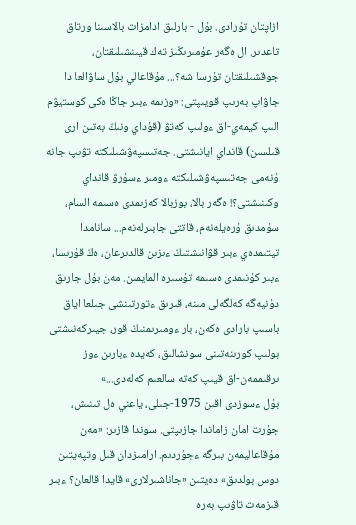ازاپتان تۇرادى. بۇل - بارلىق ادامزات بالاسىنا ورتاق تاعدىر. ال ەگەر عۇمىرىڭىز تەك قيىنشىلىقتان، جوقشىلىقتان تۇرسا شە؟... مۇقاعالي بۇل ساۋالعا دا جاۋاپ بەرىپ قويىپتى: «وزىمە ءبىر جاڭا ەكى كوستيۋم الىپ كيمەي-اق ءولىپ كەتۋ (قۇداي ونىڭ بەتىن ارى قىلسىن) قانداي ايانىشتى. جەتىسپەۋشىلىكتە تۋىپ جانە ۇنەمى جەتىسپەۋشىلىكتە ءومىر ءسۇرۋ قانداي وكىنىشتى؟! ەگەر بالا، بوزبالا كەزىمدى ەسىمە السام، سۇمدىق ۇرەيلەنەم، قاتتى جابىرلەنەم... سانامدا تيتىمدەي ءبىر قۋانىشتىڭ ءىزىن قالدىرعان، ەڭ قۇرىسا، ءبىر كۇنىمدى ەسىمە تۇسىرە المايمىن. مەن بۇل جارىق دۇنيەگە كەلگەلى مىنە، قىرىق ءتورتىنشى جىلعا اياق باسىپ بارادى ەكەن، بار ءومىرىمنىڭ قور، جيىركەنىشتى بولىپ كورىنەتىنى سونشالىق، كەيدە ءبارىن ءوز ىرقىممەن-اق قيىپ كەتە سالعىم كەلەدى...»
بۇل ءسوزدى اقىن 1975-جىلى، ياعني ەل تىنىش، جۇرت امان زاماندا جازىپتى. سوندا قازىر: «مەن مۇقاعاليمەن بىرگە ءجۇردىم. ارامىزدان قىل وتپەيتىن دوس بولدىق» دەيتىن «جاناشىرلارى» قايدا قالعان؟ ءبىر قىزمەت تاۋىپ بەرە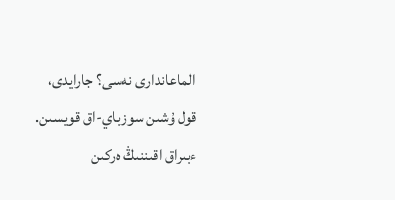الماعاندارى نەسى؟ جارايدى، قول ۇشىن سوزباي-اق قويسىن. ءبىراق اقىننىڭ ەركىن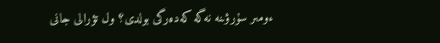ءومىر سۇرۋىنە نەگە كەدەرگى بولدى؟ ول تۋرالى جانى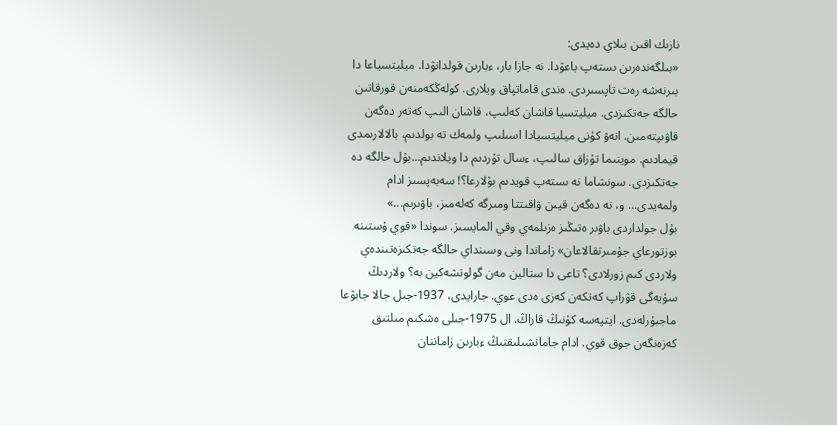نازىك اقىن بىلاي دەيدى:
«بىلگەندەرىن ىستەپ باعۋدا. نە جازا بار، ءبارىن قولدانۋدا. ميليتسياعا دا بىرنەشە رەت تاپسىردى. ەندى قاماتپاق ويلارى. كولەڭكەمنەن قورقاتىن حالگە جەتكىزدى. ميليتسيا قاشان كەلىپ، قاشان الىپ كەتەر دەگەن قاۋىپتەمىن. انەۋ كۇنى ميليتسيادا اسىلىپ ولمەك تە بولدىم، بالالارىمدى قيمادىم. موينىما تۇزاق سالىپ، ءسال تۇردىم دا ويلاندىم...بۇل حالگە دە جەتكىزدى. سونشاما نە ىستەپ قويدىم بۇلارعا؟! سەبەپسىز ادام ولمەيدى... و، نە دەگەن قيىن ۋاقىتتا ومىرگە كەلەمىز، باۋىرىم...»
بۇل جولداردى باۋىر ەتىڭىز ەزىلمەي وقي المايسىز. سوندا «قوي ۇستىنە بوزتورعاي جۇمىرتقالاعان» زاماندا ونى وسىنداي حالگە جەتكىزەتىندەي ولاردى كىم زورلادى؟ تاعى دا ستالين مەن گولوتشەكين بە؟ ولاردىڭ سۇيەگى قۋراپ كەتكەن كەزى ەدى عوي. جارايدى، 1937-جىل جالا جابۋعا ماجبۇرلەدى. ايتپەسە كۇنىڭ قاراڭ. ال 1975-جىلى ەشكىم مىلتىق كەزەنگەن جوق قوي. ادام جامانشىلىقتىڭ ءبارىن زاماننان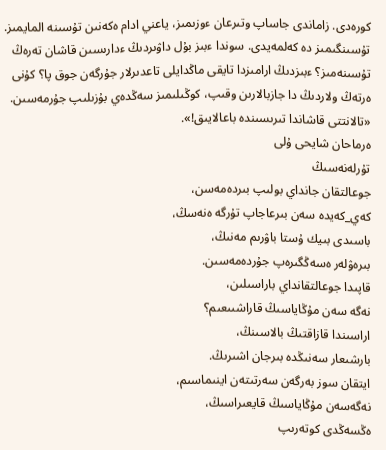كورەدى. زاماندى جاساپ وتىرعان ءوزىمىز، ياعني ادام ەكەنىن تۇسىنە المايمىز. تۇسىنگىمىز دە كەلمەيدى. سوندا ءبىز بۇل داۋىردىڭ ءدارىسىن قاشان تەرەڭ تۇسىنەمىز؟ ءبىزدىڭ ارامىزدا تايقى ماڭدايلى تاعدىرلار جۇرگەن جوق پا؟ كۇنى ەرتەڭ ولاردىڭ دا جازبالارىن وقىپ، كوڭىلىمىز سەڭدەي بۇزىلىپ جۇرمەسىن. «تالانتتى قاشاندا تىرىسىندە باعالايىق!».
ەرماحان شايحى ۇلى
تۇرلەنەسىڭ
جوعالتقان جانداي بولىپ بىردەمەسن،
كەي_كەيدە سەن بىرعاجاپ تۇرگە ەنەسڭ،
باسىدى بىيك ۇستا باۋرىم مەنىڭ،
بىرەۋلەر ەسەڭگىرەپ جۇردەمەسىن.
قاپىدا جوعالتقانداي باراسىلىن،
نەگە سەن مۇڭاياسىڭ قاراشىىعىم؟
اراسىندا قازاقتىڭ بالاسىنڭ،
بارشىعار سەنىڭدە بىرجان اشىرىڭ.
ايتقان سوز بەرگەن سەرتىتەن اينىماسىم،
نەگەسەن مۇڭاياسىڭ قايعىراسىڭ،
ەڭسەڭدى كوتەرىپ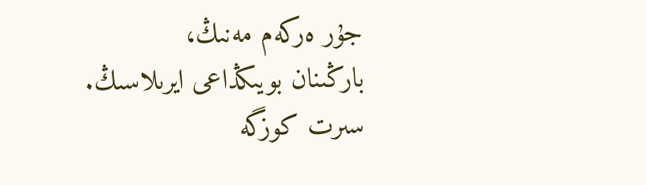جۇر ەركەم مەنىڭ،
بارڭىنان بويىڭداعى ايرىلاسىڭ.
سىرت كوزگە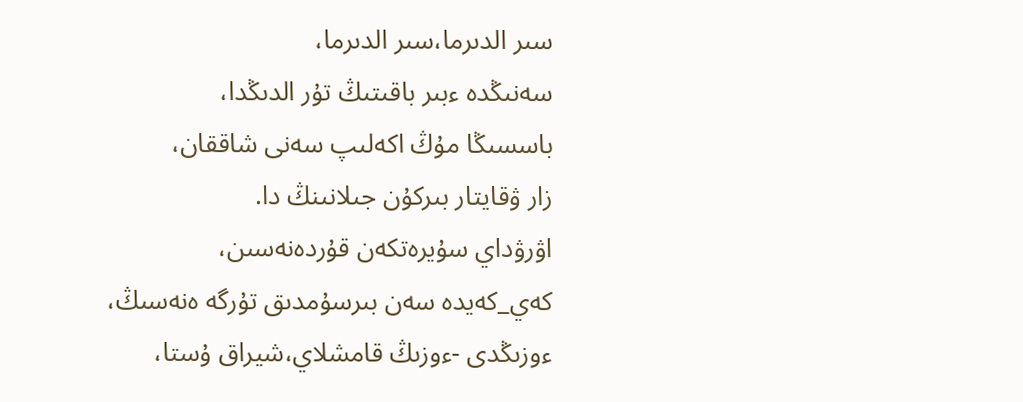سىر الدىرما،سىر الدىرما،
سەنىڭدە ءبىر باقىتىڭ تۇر الدىڭدا،
باسسىڭا مۇڭ اكەلىپ سەنى شاققان،
زار ۋقايتار بىركۇن جىلانىنڭ دا.
اۋرۋداي سۇيرەتكەن قۇردەنەسىن،
كەي_كەيدە سەن بىرسۇمدىق تۇرگە ەنەسىڭ،
ءوزىڭدى -ءوزىڭ قامشلاي،شيراق ۇستا،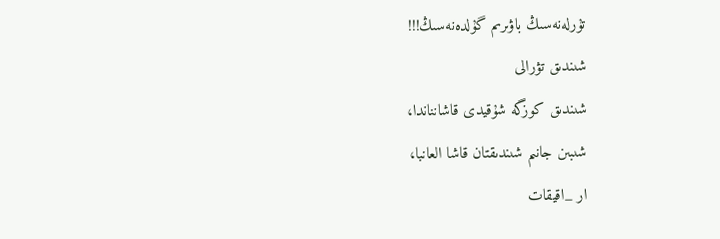تۇرلەنەسىڭ باۋىرىم گۇلدەنەسىڭ!!!
شىندىق تۋرالى
شىندىق كوزگە شۇقيدى قاشانناندا،
شىبىن جانىم شىندىقتان قاشا العانبا،
ار _اقيقات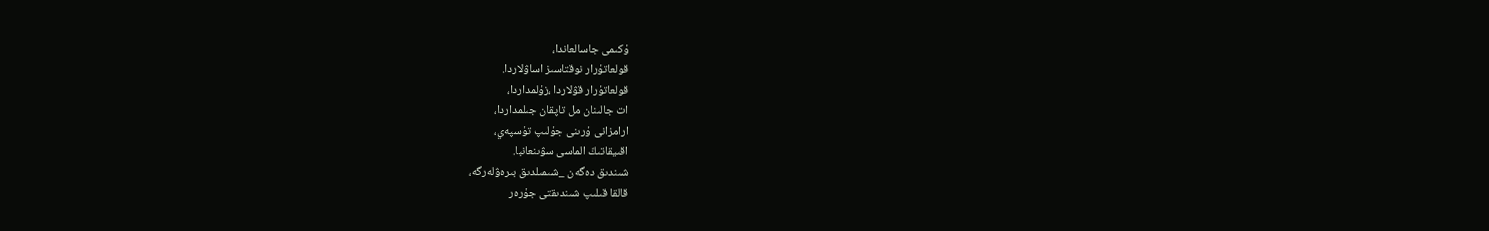ۇكىمى جاسالعاندا،
قولعاتۇرار نوقتاسىز اساۋلاردا.
قولعاتۇرار قۋلاردا ،زۇلمداردا،
ات جالىنان مل تاپقان جىلمداردا،
ارامزانى ۇرىنى جۇلىپ تۇسپەي،
اقىيقاتىڭ الماسى سۋىنعانبا.
شىندىق دەگەن _شىمىلدىق بىرەۋلەرگە،
قالقا قىلىپ شىندىقتى جۇرەر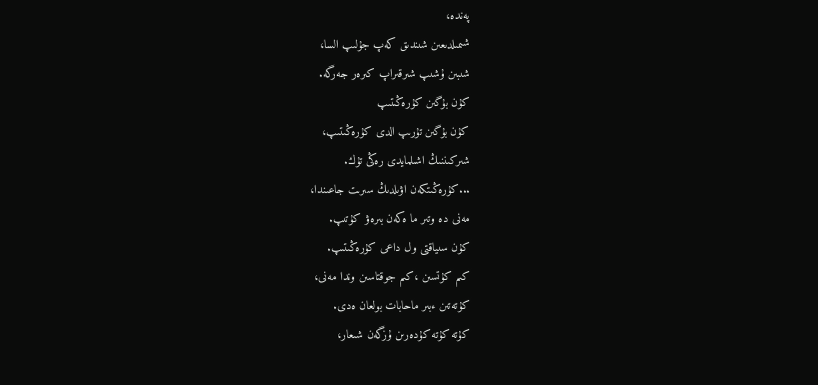پەندە،
شىمىلدىعىن شىندىق كەپ جۇلىپ السا،
شىبىن ۇشىپ شىرقىراپ كىرەر جەرگە.
كۇن بۇگىن كۇرەڭىتىپ
كۇن بۇگىن تۇرىپ الدى كۇرەڭىتىپ،
شىركىننىڭ اشىلمايدى رەڭى تۇك.
...كۇرەڭىتكەن اۋىلدىڭ سىرىت جاعىندا،
مەنى دە وتىر ما ەكەن بىرەۋ كۇتىپ.
كۇن سىياقتى ول داعى كۇرەڭىتىپ.
كىم كۇتسىن ،كىم جوقتاسىن وندا مەنى،
كۇتەتىن ءبىر ماحابات بولعان ەدى.
كۇتە كۇتە كۇدەرىن ۇزگەن شىعار،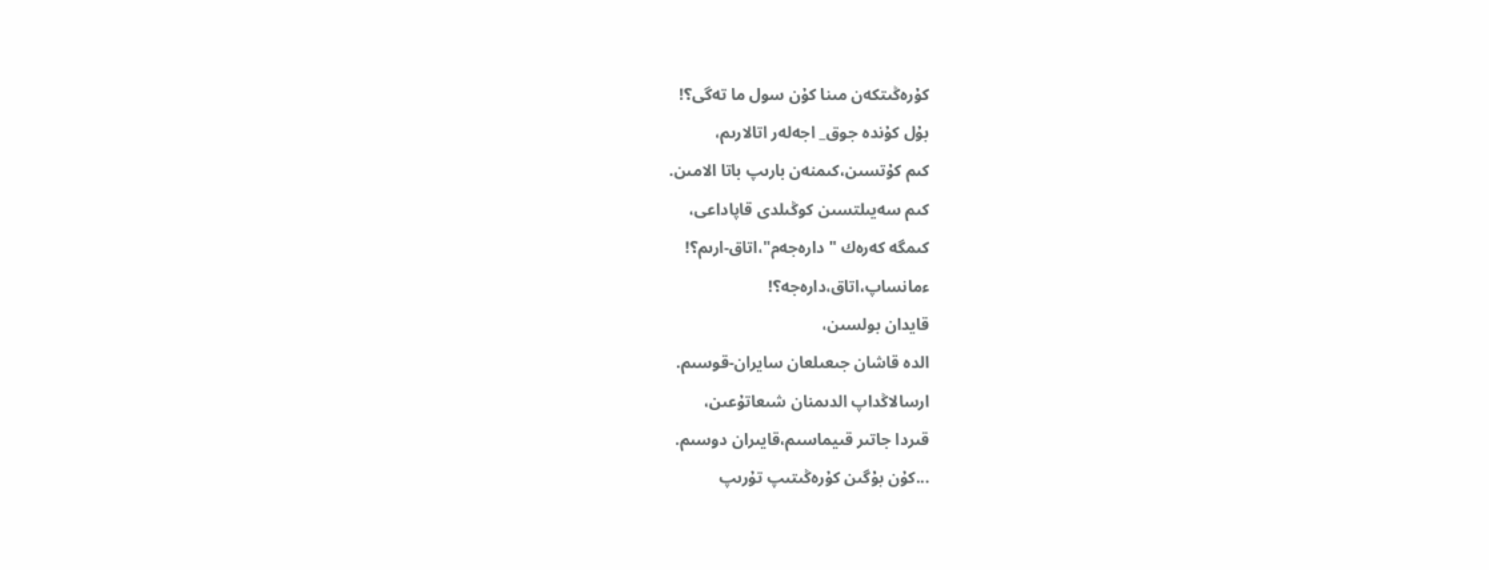كۇرەڭىتكەن مىنا كۇن سول ما تەگى؟!
بۇل كۇندە جوق_ اجەلەر اتالارىم،
كىم كۇتسىن،كىمنەن بارىپ باتا الامىن.
كىم سەيىلتسىن كوڭىلدى قاپاداعى،
كىمگە كەرەك "دارەجەم"،اتاق-ارىم؟!
ءمانساپ،اتاق،دارەجە؟!
قايدان بولسىن،
الدە قاشان جىعىلعان سايران-قوسىم.
ارسالاڭداپ الدىمنان شىعاتۇعىن،
قىردا جاتىر قىيماسىم،قايىران دوسىم.
...كۇن بۇگىن كۇرەڭىتىپ تۇرىپ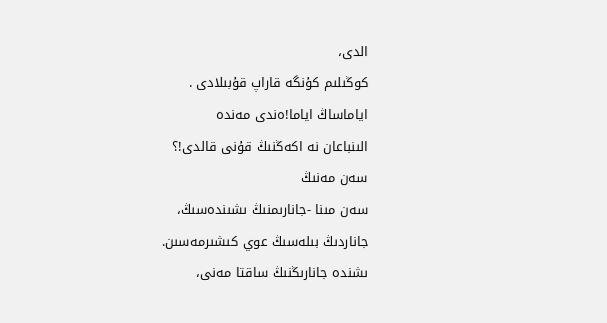الدى،
كوڭىلىم كۇنگە قاراپ قۇبىلادى .
اياماساڭ اياما!ەندى مەندە
الىنباعان نە اكەڭنىڭ قۇنى قالدى!؟
سەن مەنىڭ
سەن مىنا -جانارىمنىڭ ىشىندەسىڭ،
جاناردىڭ بىلەسىڭ عوي كىشىرمەسىن.
ىشندە جانارىڭنىڭ ساقتا مەنى،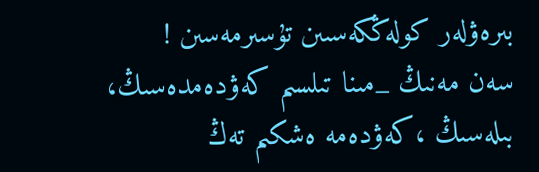بىرەۋلەر كولەڭكەسىىن تۇسىرمەسىن !
سەن مەنىڭ _مىنا تىلسىم كەۋدەمدەسىڭ،
بىلەسىڭ ،كەۋدەمە ەشكىم تەڭ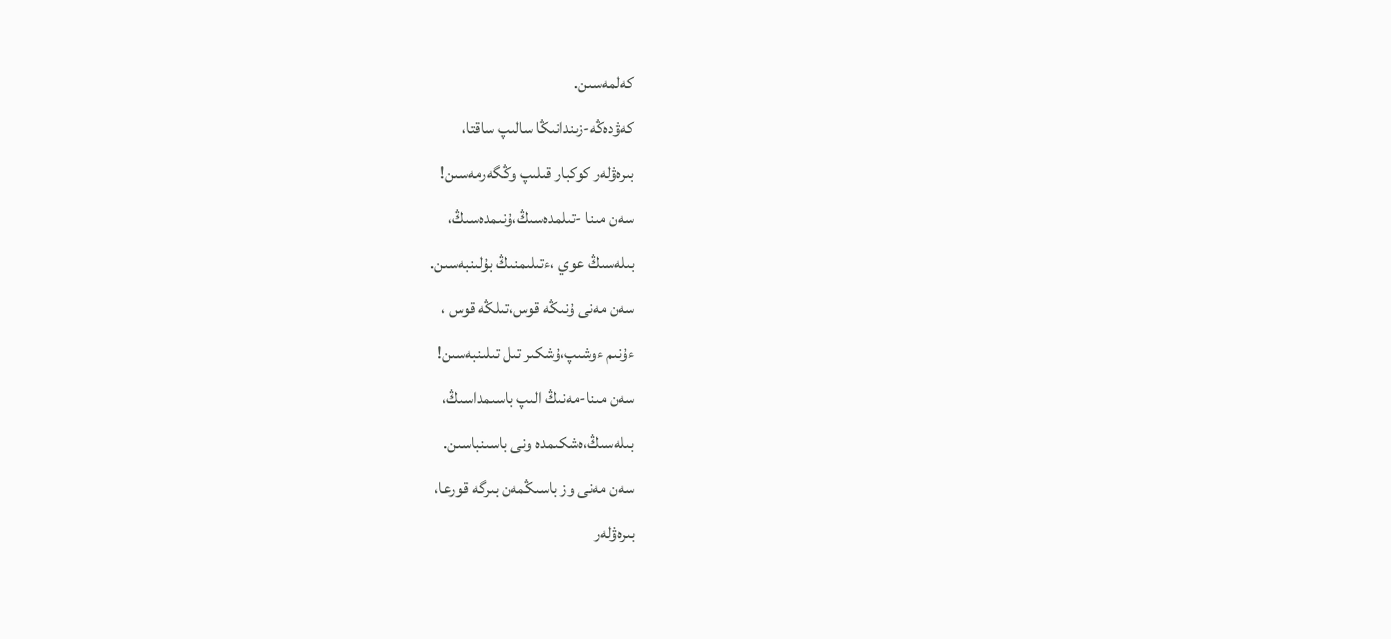كەلمەسىن.
كەۋدەڭە-زىندانىڭا سالىپ ساقتا،
بىرەۋلەر كوكبار قىلىپ وڭگەرمەسىن!
سەن مىنا -تىلمدەسىڭ،ۇنىمدەسىڭ،
بىلەسىڭ عوي ،ءتىلىمنىڭ بۇلىنبەسىن.
سەن مەنى ۇنىڭە قوس،تىلڭە قوس ،
ءۇنىم ءوشىپ،ۇشكىر تىل تىلىنبەسىن!
سەن مىنا-مەنىڭ الىپ باسىمداسىڭ،
بىلەسىڭ،ەشكىمدە ونى باسىنباسىن.
سەن مەنى وز باسىڭمەن بىرگە قورعا،
بىرەۋلەر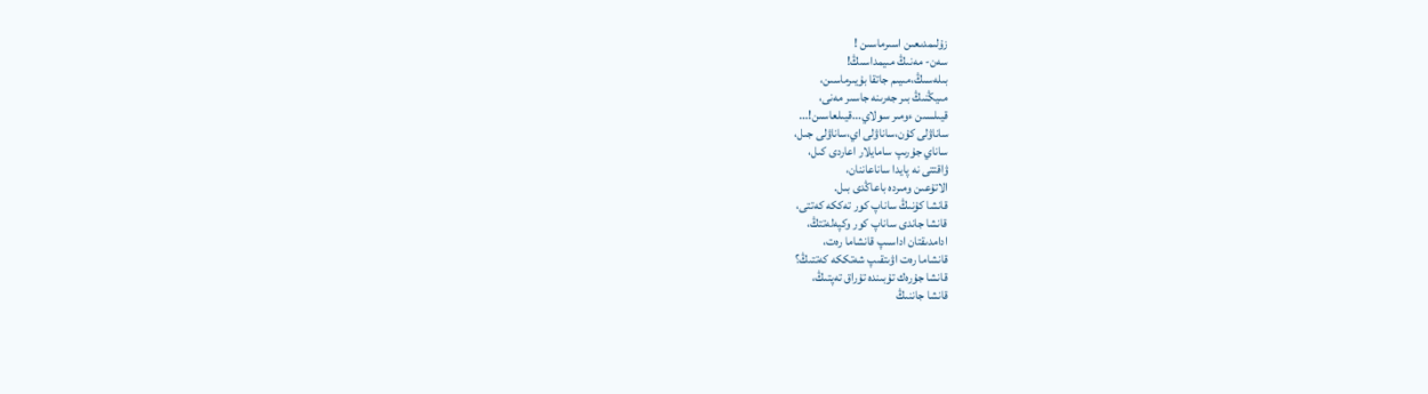زۇلىمدىعىن اسىرماسىن !
سەن- مەنىڭ مىيمداسىڭ!
بىلەسىڭ،مىيىم جاتقا بۇيىرماسىن،
مىيڭنىڭ بىر جەرىنە جاسىر مەنى،
قيىلسىن ءومىر سولاي...قيىلعاسىن!...
ساناۋلى كۇن،ساناۋلى اي،ساناۋلى جىل،
ساناي جۇرىپ سامايلار اعاردى كىل،
ۋاقتتى نە پايدا ساناعاننان،
الاتۇعىن ومىردە باعاڭدى بىل.
قانشا كۇنىڭ ساناپ كور تەككە كەتتى،
قانشا جاندى ساناپ كور وكپەلەتتڭ،
ادامدىقتان اداسىپ قانشاما رەت،
قانشاما رەت اۋىتقىپ شەتككە كەتتىڭ؟
قانشا جۇرەك تۇبىندە تۇراق تەپتىڭ،
قانشا جاننىڭ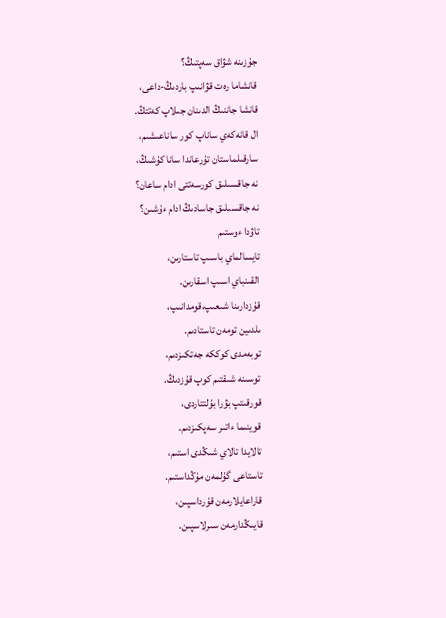جۇزىنە شۋاق سەپتىڭ؟
قانشاما رەت قۋانىپ باردىڭ-داعى،
قانشا جاننىڭ الدىنان جىلاپ كەتتڭ.
ال قانەكەي ساناپ كور ساناعىشىم،
سارقىلماستان تۇرعاندا سانا كۇشىڭ،
نە جاقسىلىق كورسەتتى ادام ساعان؟
نە جاقسىلىق جاسادىڭ ادام ءۇشىن؟
تاۋدا ءوستىم
تايسالماي باسىپ تاستارىن،
القىنباي اسىپ اسقارىن.
قۇزدارىنا شىعىپ،قومدانىپ،
ىلدىين تومەن تاستادىم.
توبەمدى كوككە جەتكىزدىم،
توسىنە شىقتىم كوپ قۇزدىڭ.
قورقىتپ بۋرا بۇلتتاردى،
قوينىما ءاتىر سەپكىزدىم.
تالايدا تالاي شىڭدى استىم،
تاستاعى گۇلمەن مۇڭداستىم.
قاراعايلارمەن قۇرداسپىن،
قايىڭدارمەن سىرلاسپىن.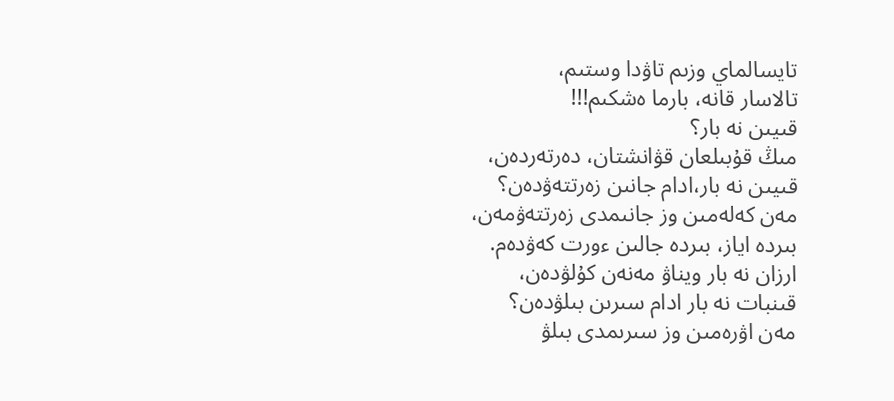تايسالماي وزىم تاۋدا وستىم،
تالاسار قانە، بارما ەشكىم!!!
قىيىن نە بار؟
مىڭ قۇبىلعان قۋانشتان، دەرتەردەن،
قىيىن نە بار،ادام جانىن زەرتتەۋدەن؟
مەن كەلەمىن وز جانىمدى زەرتتەۋمەن،
بىردە اياز، بىردە جالىن ءورت كەۋدەم.
ارزان نە بار ويناۋ مەنەن كۇلۋدەن،
قىنبات نە بار ادام سىرىن بىلۋدەن؟
مەن اۋرەمىن وز سىرىمدى بىلۋ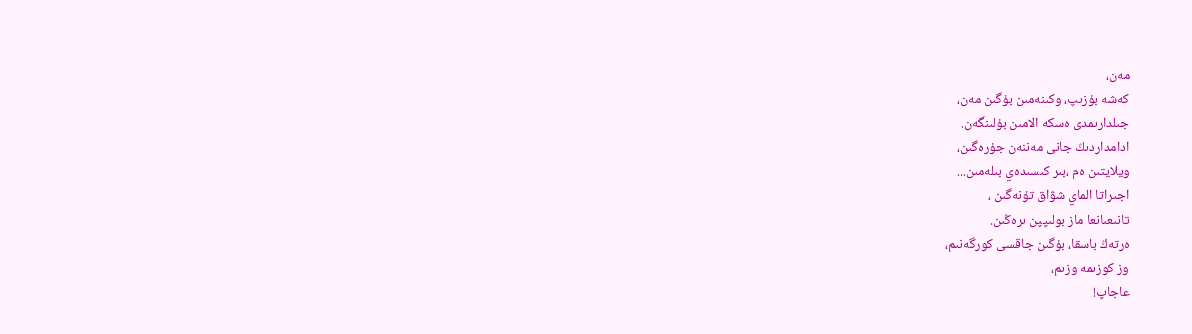مەن،
كەشە بۇزىپ، وكىنەمىن بۇگىن مەن،
جىلدارىمدى ەسكە الامىن بۇلىنگەن.
ادامداردىڭ جانى مەننەن جۇرەگىن،
ويلايتىن ەم ،بىر كىسىدەي بىلەمىن...
اجىراتا الماي شۋاق تۇنەگىن ،
تانىعىانعا ماز بولىپپن ىرەڭىن.
ەرتەڭ باسقا، بۇگىن جاقسى كورگەنىم،
وز كوزىمە وزىم،
عاجاپ!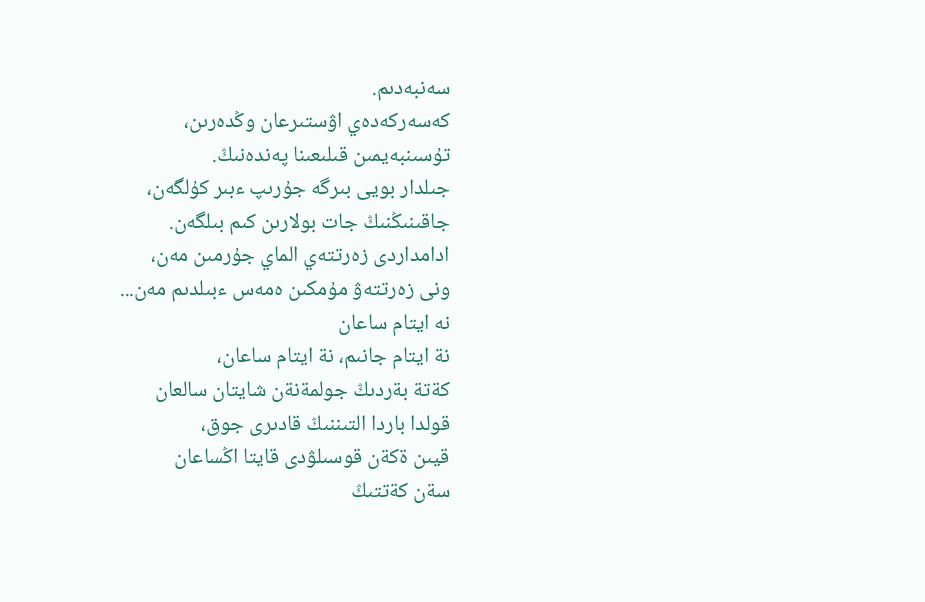سەنبەدىم.
كەسەركەدەي اۋستىرعان وڭدەرىن،
تۇسىنبەيمىن قىلىعىنا پەندەنىڭ.
جىلدار بويى بىرگە جۇرىپ ءبىر كۇلگەن،
جاقىنىڭنىڭ جات بولارىن كىم بىلگەن.
ادامداردى زەرتتەي الماي جۇرمىن مەن،
ونى زەرتتەۋ مۇمكىن ەمەس ءبىلدىم مەن...
نە ايتام ساعان
نة ايتام جانىم، نة ايتام ساعان،
كةتة بةردىڭ جولمةنةن شايتان سالعان
قولدا باردا التىننىڭ قادىرى جوق،
قيىن ةكةن قوسىلۋدى قايتا اڭساعان
سةن كةتتىڭ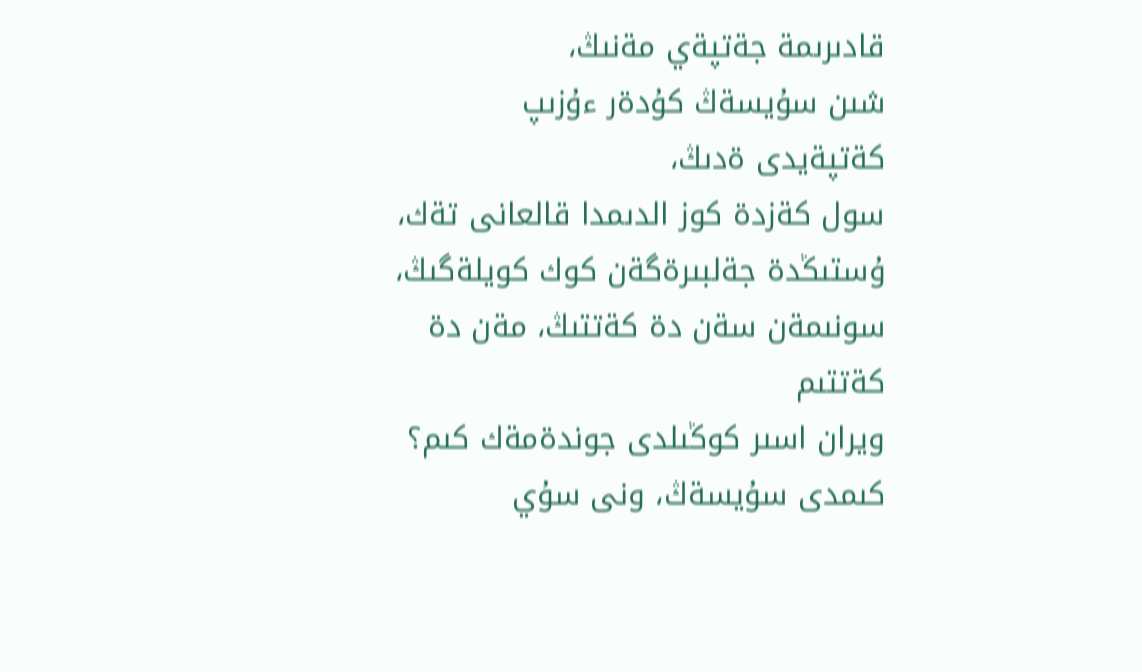قادىرىمة جةتپةي مةنىڭ،
شىن سۇيسةڭ كۇدةر ءۇزىپ كةتپةيدى ةدىڭ،
سول كةزدة كوز الدىمدا قالعانى تةك،
ۇستىڭدة جةلبىرةگةن كوك كويلةگىڭ،
سونىمةن سةن دة كةتتىڭ، مةن دة كةتتىم
ويران اسىر كوڭىلدى جوندةمةك كىم؟
كىمدى سۇيسةڭ، ونى سۇي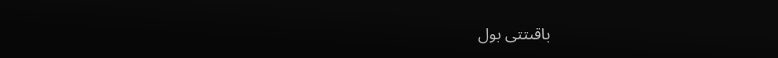باقىتتى بول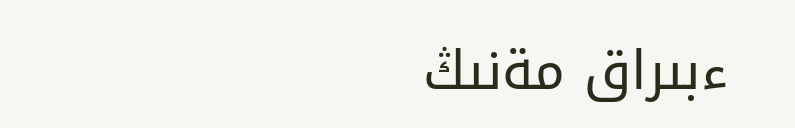ءبىراق مةنىڭ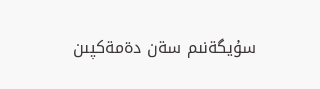سۇيگةنىم سةن دةمةكپىن